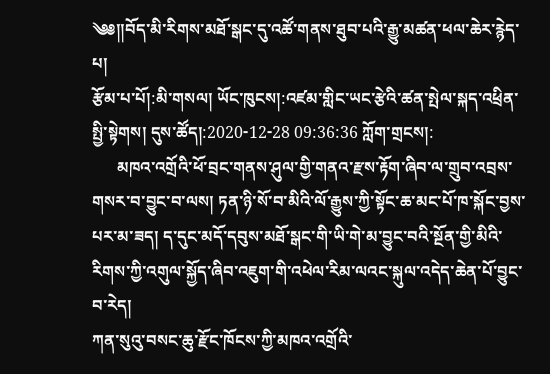༄༅།།བོད་མི་རིགས་མཐོ་སྒང་དུ་འཚོ་གནས་ཐུབ་པའི་རྒྱུ་མཚན་ཕལ་ཆེར་རྙེད་པ།
རྩོམ་པ་པོ།:མི་གསལ། ཡོང་ཁུངས།:འཛམ་གླིང་ཡང་རྩེའི་ཚན་སྤེལ་སྐད་འཕྲིན་སྤྱི་སྟེགས། དུས་ཚོད།:2020-12-28 09:36:36 ཀློག་གྲངས།:
      མཁའ་འགྲོའི་ཕོ་བྲང་གནས་ཤུལ་གྱི་གནའ་རྫས་རྟོག་ཞིབ་ལ་གྲུབ་འབྲས་གསར་བ་བྱུང་བ་ལས། ཏན་ཉི་སོ་བ་མིའི་ལོ་རྒྱུས་ཀྱི་སྟོང་ཆ་མང་པོ་ཁ་སྐོང་བྱས་པར་མ་ཟད། ད་དུང་མདོ་དབུས་མཐོ་སྒང་གི་ཡི་གེ་མ་བྱུང་བའི་སྔོན་གྱི་མིའི་རིགས་ཀྱི་འགུལ་སྐྱོད་ཞིབ་འཇུག་གི་འཕེལ་རིམ་ལའང་སྐུལ་འདེད་ཆེན་པོ་བྱུང་བ་རེད།
ཀན་སུའུ་བསང་ཆུ་རྫོང་ཁོངས་ཀྱི་མཁའ་འགྲོའི་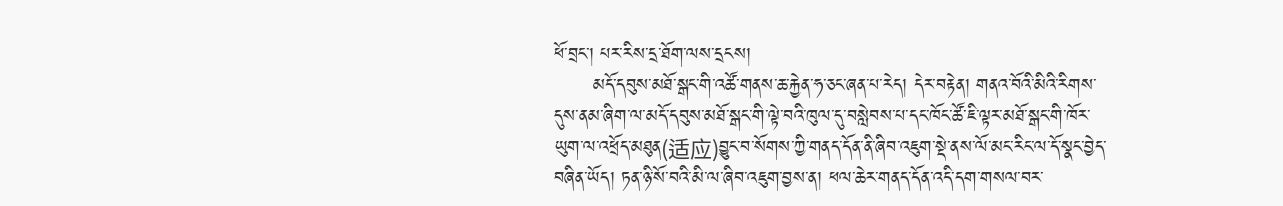ཕོ་བྲང་། པར་རིས་དྲ་ཐོག་ལས་དྲངས།
      མདོ་དབུས་མཐོ་སྒང་གི་འཚོ་གནས་ཆ་རྐྱེན་ཧ་ཅང་ཞན་པ་རེད། དེར་བརྟེན། གནའ་བོའི་མིའི་རིགས་དུས་ནམ་ཞིག་ལ་མདོ་དབུས་མཐོ་སྒང་གི་ལྟེ་བའི་ཁུལ་དུ་བསླེབས་པ་དང་ཁོང་ཚོ་ཇི་ལྟར་མཐོ་སྒང་གི་ཁོར་ཡུག་ལ་འཕྲོད་མཐུན(适应)བྱུང་བ་སོགས་ཀྱི་གནད་དོན་ནི་ཞིབ་འཇུག་སྡེ་ནས་ལོ་མང་རིང་ལ་དོ་སྣང་བྱེད་བཞིན་ཡོད། ཏན་ཉི་སོ་བའི་མི་ལ་ཞིབ་འཇུག་བྱས་ན། ཕལ་ཆེར་གནད་དོན་འདི་དག་གསལ་བར་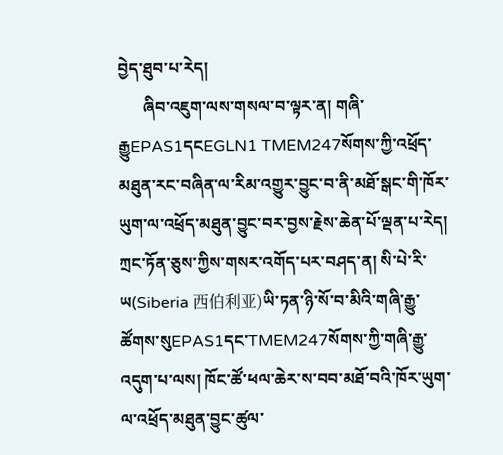བྱེད་ཐུབ་པ་རེད།
      ཞིབ་འཇུག་ལས་གསལ་བ་ལྟར་ན། གཞི་རྒྱུEPAS1དངEGLN1 TMEM247སོགས་ཀྱི་འཕྲོད་མཐུན་རང་བཞིན་ལ་རིམ་འགྱུར་བྱུང་བ་ནི་མཐོ་སྒང་གི་ཁོར་ཡུག་ལ་འཕྲོད་མཐུན་བྱུང་བར་བྱས་རྗེས་ཆེན་པོ་ལྡན་པ་རེད། ཀྲང་ཏོན་ཅུས་ཀྱིས་གསར་འགོད་པར་བཤད་ན། སི་པེ་རི་ཡ(Siberia 西伯利亚)ཡི་ཏན་ཉི་སོ་བ་མིའི་གཞི་རྒྱུ་ཚོགས་སུEPAS1དང་TMEM247སོགས་ཀྱི་གཞི་རྒྱུ་འདུག་པ་ལས། ཁོང་ཚོ་ཕལ་ཆེར་ས་བབ་མཐོ་བའི་ཁོར་ཡུག་ལ་འཕྲོད་མཐུན་བྱུང་ཚུལ་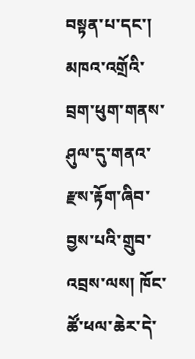བསྟན་པ་དང་། མཁའ་འགྲོའི་བྲག་ཕུག་གནས་ཤུལ་དུ་གནའ་རྫས་རྟོག་ཞིབ་བྱས་པའི་གྲུབ་འབྲས་ལས། ཁོང་ཚོ་ཕལ་ཆེར་དེ་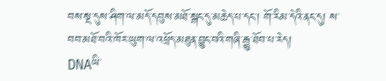བས་སྔ་དུས་ཤིག་ལ་མདོ་དབུས་མཐོ་སྒང་དུ་མཆེད་པ་དང་། གོ་རིམ་དེའི་ནང་དུ། ས་བབ་མཐོ་བའི་ཁོར་ཡུག་ལ་འཕྲོད་མཐུན་བྱུང་བའི་གཞི་རྒྱུ་ཐོབ་པ་རེད།
DNAཡི་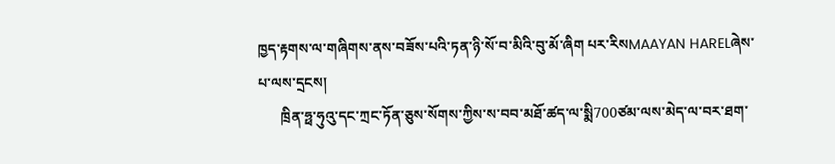ཁྱད་རྟགས་ལ་གཞིགས་ནས་བཟོས་པའི་ཏན་ཉི་སོ་བ་མིའི་བུ་མོ་ཞིག པར་རིསMAAYAN HARELཞེས་པ་ལས་དྲངས།
      ཁྲིན་ཧྥ་ཧུའུ་དང་ཀྲང་ཏོན་ཅུས་སོགས་ཀྱིས་ས་བབ་མཐོ་ཚད་ལ་སྨི700ཙམ་ལས་མེད་ལ་བར་ཐག་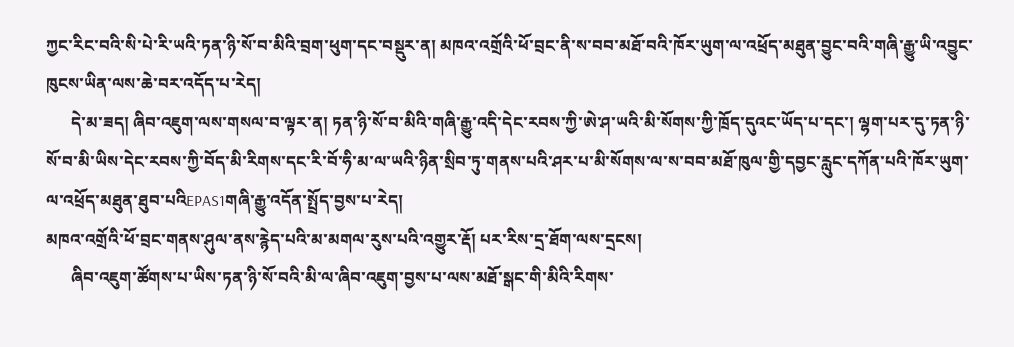ཀྱང་རིང་བའི་སི་པེ་རི་ཡའི་ཏན་ཉི་སོ་བ་མིའི་བྲག་ཕུག་དང་བསྡུར་ན། མཁའ་འགྲོའི་ཕོ་བྲང་ནི་ས་བབ་མཐོ་བའི་ཁོར་ཡུག་ལ་འཕྲོད་མཐུན་བྱུང་བའི་གཞི་རྒྱུ་ཡི་འབྱུང་ཁུངས་ཡིན་ལས་ཆེ་བར་འདོད་པ་རེད།
      དེ་མ་ཟད། ཞིབ་འཇུག་ལས་གསལ་བ་ལྟར་ན། ཏན་ཉི་སོ་བ་མིའི་གཞི་རྒྱུ་འདི་དེང་རབས་ཀྱི་ཨེ་ཤ་ཡའི་མི་སོགས་ཀྱི་ཁྲོད་དུའང་ཡོད་པ་དང་། ལྷག་པར་དུ་ཏན་ཉི་སོ་བ་མི་ཡིས་དེང་རབས་ཀྱི་བོད་མི་རིགས་དང་རི་བོ་ཧི་མ་ལ་ཡའི་ཉིན་སྲིབ་ཏུ་གནས་པའི་ཤར་པ་མི་སོགས་ལ་ས་བབ་མཐོ་ཁུལ་གྱི་དབྱང་རླུང་དཀོན་པའི་ཁོར་ཡུག་ལ་འཕྲོད་མཐུན་ཐུབ་པའིEPAS1གཞི་རྒྱུ་འདོན་སྤྲོད་བྱས་པ་རེད།
མཁའ་འགྲོའི་ཕོ་བྲང་གནས་ཤུལ་ནས་རྙེད་པའི་མ་མགལ་རུས་པའི་འགྱུར་རྡོ། པར་རིས་དྲ་ཐོག་ལས་དྲངས།
      ཞིབ་འཇུག་ཚོགས་པ་ཡིས་ཏན་ཉི་སོ་བའི་མི་ལ་ཞིབ་འཇུག་བྱས་པ་ལས་མཐོ་སྒང་གི་མིའི་རིགས་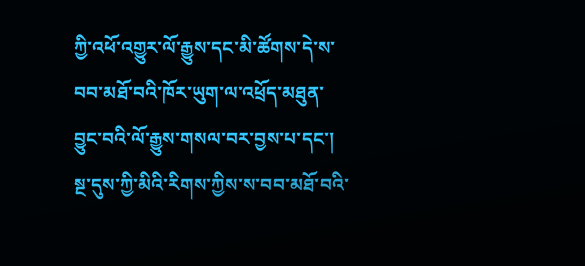ཀྱི་འཕོ་འགྱུར་ལོ་རྒྱུས་དང་མི་ཚོགས་དེ་ས་བབ་མཐོ་བའི་ཁོར་ཡུག་ལ་འཕྲོད་མཐུན་བྱུང་བའི་ལོ་རྒྱུས་གསལ་བར་བྱས་པ་དང་། སྔ་དུས་ཀྱི་མིའི་རིགས་ཀྱིས་ས་བབ་མཐོ་བའི་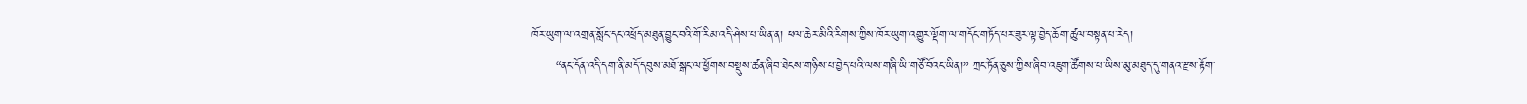ཁོར་ཡུག་ལ་འགྲན་སློང་དང་འཕྲོད་མཐུན་བྱུང་བའི་གོ་རིམ་འདི་ཤེས་པ་ཡིན་ན། ཕལ་ཆེར་མིའི་རིགས་ཀྱིས་ཁོར་ཡུག་འགྱུར་ལྡོག་ལ་གདོང་གཏོད་པར་ཟུར་ལྟ་བྱེད་ཆོག་ཚུལ་བསྟན་པ་རེད།
      “ནང་དོན་འདི་དག་ནི་མདོ་དབུས་མཐོ་སྒང་ལ་ཕྱོགས་བསྡུས་ཚན་ཞིབ་ཐེངས་གཉིས་པ་བྱེད་པའི་ལས་གཞི་ཡི་གཙོ་བོའང་ཡིན།” ཀྲང་ཏོན་ཅུས་ཀྱིས་ཞིབ་འཇུག་ཚོགས་པ་ཡིས་མུ་མཐུད་དུ་གནའ་རྫས་རྟོག་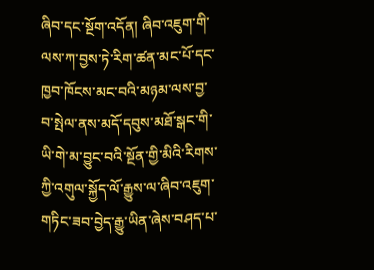ཞིབ་དང་སྔོག་འདོན། ཞིབ་འཇུག་གི་ལས་ཀ་བྱས་ཏེ་རིག་ཚན་མང་པོ་དང་ཁྱབ་ཁོངས་མང་བའི་མཉམ་ལས་བྱ་བ་སྤེལ་ནས་མདོ་དབུས་མཐོ་སྒང་གི་ཡི་གེ་མ་བྱུང་བའི་སྔོན་གྱི་མིའི་རིགས་ཀྱི་འགུལ་སྐྱོད་ལོ་རྒྱུས་ལ་ཞིབ་འཇུག་གཏིང་ཟབ་བྱེད་རྒྱུ་ཡིན་ཞེས་བཤད་པ་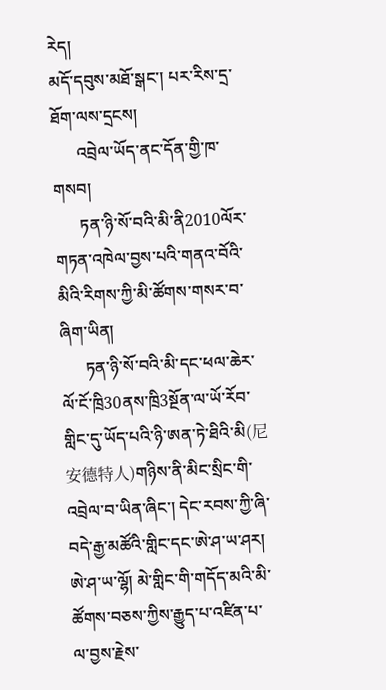རེད།
མདོ་དབུས་མཐོ་སྒང་། པར་རིས་དྲ་ཐོག་ལས་དྲངས།
      འབྲེལ་ཡོད་ནང་དོན་གྱི་ཁ་གསབ།
      ཏན་ཉི་སོ་བའི་མི་ནི2010ལོར་གཏན་འཁེལ་བྱས་པའི་གནའ་བོའི་མིའི་རིགས་ཀྱི་མི་ཚོགས་གསར་བ་ཞིག་ཡིན།
      ཏན་ཉི་སོ་བའི་མི་དང་ཕལ་ཆེར་ལོ་ངོ་ཁྲི30ནས་ཁྲི3སྔོན་ལ་ཡོ་རོབ་གླིང་དུ་ཡོད་པའི་ཉི་ཨན་ཏེ་ཐིའི་མི(尼安德特人)གཉིས་ནི་མིང་སྲིང་གི་འབྲེལ་བ་ཡིན་ཞིང་། དེང་རབས་ཀྱི་ཞི་བདེ་རྒྱ་མཚོའི་གླིང་དང་ཨེ་ཤ་ཡ་ཤར། ཨེ་ཤ་ཡ་ལྷོ། མེ་གླིང་གི་གདོད་མའི་མི་ཚོགས་བཅས་ཀྱིས་རྒྱུད་པ་འཛིན་པ་ལ་བྱས་རྗེས་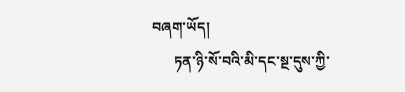བཞག་ཡོད།
      ཏན་ཉི་སོ་བའི་མི་དང་སྔ་དུས་ཀྱི་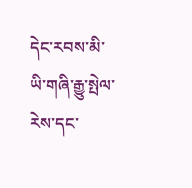དེང་རབས་མི་ཡི་གཞི་རྒྱུ་སྤེལ་རེས་དང་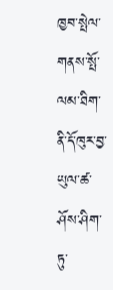ཁྱབ་སྤེལ་གནས་སྤོ་ལམ་ཐིག་ནི་དོ་ཁུར་བྱ་ཡུལ་ཚ་ཤོས་ཤིག་ཏུ་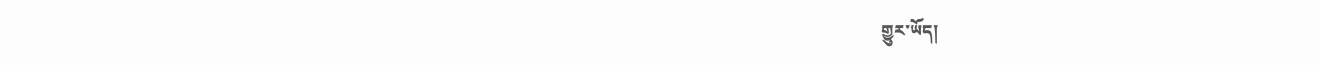གྱུར་ཡོད།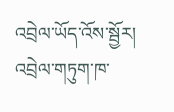འབྲེལ་ཡོད་འོས་སྦྱོར།
འབྲེལ་གཏུག་ཁ་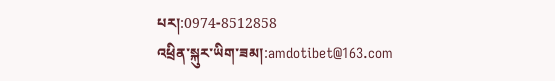པར།:0974-8512858
འཕྲིན་སྐུར་ཡིག་ཟམ།:amdotibet@163.com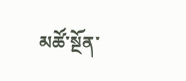མཚོ་སྔོན་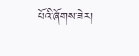པོའི་ཞོགས་ཟེར།